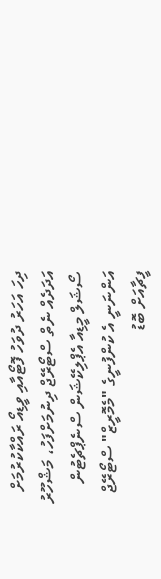ދިހަ އަހަރު ދުވަހު ފޮޓޯއާއި ވީޑިއޯ ރައްކާކުރުމަށް އަދަދެއް ނެތް ސްޓޯރޭޖް ދިނުމަށްފަހު، މަޝްހޫރު ސޯޝަލް މީޑިއާ އެޕްލިކޭޝަން ސްނެޕްޗެޓުން އަންނަނީ އެ ކުންފުނީގެ "މެމޮރީޒް" ސްޓޯރޭޖް ފީޗާއަށް ބޮޑު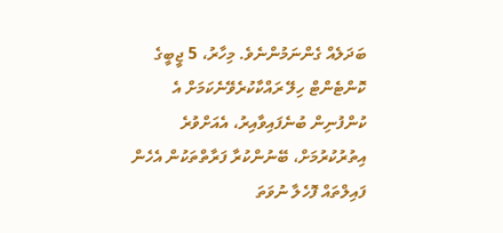ބަދަލެއް ގެންނަމުންނެވެ. މިހާރު، 5 ޖީބީގެ ކޮންޓެންޓް ހިލޭ ރައްކާކުރެވޭނެކަމަށް އެ ކުންފުނިން ބުނެފައިވާއިރު، އެއަށްވުރެ އިތުރުކުރުމަށް، ބޭނުންކުރާ ފަރާތްތަކުން އެހެން ފައިލްތައް ފޮހެލާ ނުވަތަ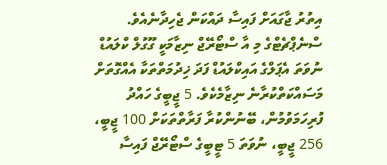އިތުރު ޖާގައަށް ފައިސާ ދައްކަން ޖެހިދާނެއެވެ.
ސްނެޕްޗެޓްގެ މި އާ ސްޓޯރޭޖް ނިޒާމަކީ ގޫގުލް ކްލައުޑް ނުވަތަ އެޕަލްގެ އައިކްލައުޑް ފަދަ ޚިދުމަތްތަކާ އެއްގޮތަށް މަސައްކަތްކުރާނެ ނިޒާމެކެވެ. 5 ޖީބީގެ ހައްދު ފުރިހަމަވުމުން، ބޭނުންކުރާ ފަރާތްތަކަށް 100 ޖީބީ، 256 ޖީބީ، ނުވަތަ 5 ޓީބީގެ ސްޓޯރޭޖް ފައިސާ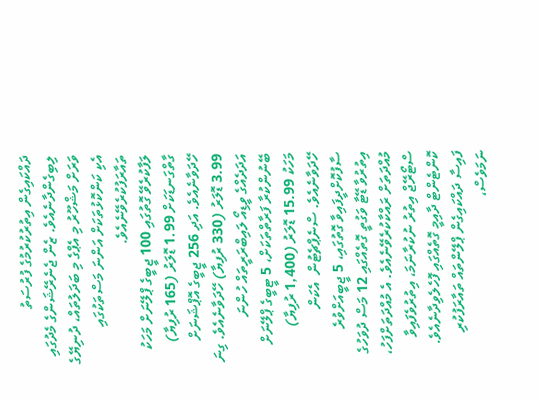ދައްކައިގެން އިތުރުކުރުމުގެ ފުރުސަތު ލިބިގެންދާނެއެވެ. ޒެން ޖެނެރޭޝަންގެ މެދުގައި ވަރަށް މަޝްހޫރު މި އެޕްގެ މި ބަދަލުތައް، ދުނިޔޭގެ އެކި ކަންކޮޅުތަކަށް އަންނަ މަސްތަކުގައި ތައާރަފުކުރެވޭނެއެވެ.
ލަފާކުރެވޭ ގޮތުގައި 100 ޖީބީގެ ޕްލޭނަށް މަހަކު ގާތްގަނޑަކަށް 1.99 ޑޮލަރު (165 ރުފިޔާ) ހޭދަވާނެއެވެ. އަދި 256 ޖީބީގެ އޮޕްޝަނަށް 3.99 ޑޮލަރު (330 ރުފިޔާ) ހޭދަވާނެއެވެ. ގިނަ އަދަދެއްގެ ވީޑިއޯ ލައިބްރަރީތައް ހުންނަ ބޭނުންކުރާ ފަރާތްތަކަށް، 5 ޓީބީގެ ޕްލޭނަށް މަހަކު 15.99 ޑޮލަރު (1,400 ރުފިޔާ) ހޭދަވާނެއެވެ. ސްނެޕްޗެޓުން  އެކަން ސާފުކޮށްދީފައިވާ ގޮތުގައި، 5 ޖީބީއަށްވުރެ އިތުރުވާ ޑޭޓާ ވަގުތީ ގޮތެއްގައި 12 މަސް ދުވަހުގެ މުއްދަތަށް ރައްކާކުރެވޭނެއެވެ. އެ މުއްދަތަށްފަހު، ސްޓޯރޭޖް އިތުރު ނުކުރާނަމަ، އިތުރުވެފައިވާ ކޮންޓެންޓް ދާއިމީ ގޮތެއްގައި ފޮހެލެވިދާނެއެވެ.
ފައިސާ ދައްކައިގެން ޕްލޭންތައް ތައާރަފުކުރި ނަމަވެސް،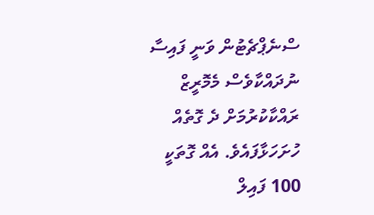ސްނެޕްޗެޓުން ވަނީ ފައިސާ ނުދައްކާވެސް މެމޮރީޒް ރައްކާކުރުމަށް ދެ ގޮތެއް ހުށަހަޅާފައެވެ. އެއް ގޮތަކީ 100 ފައިލް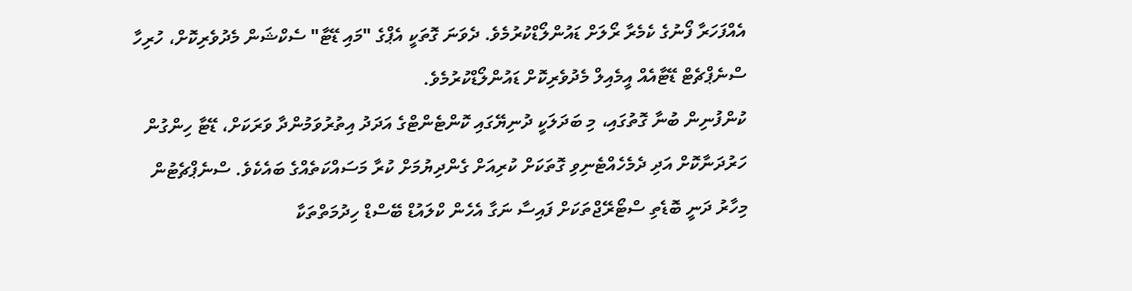އެއްފަހަރާ ފޯނުގެ ކެމެރާ ރޯލަށް ޑައުންލޯޑްކުރުމެވެ. ދެވަނަ ގޮތަކީ އެޕްގެ "މައި ޑޭޓާ" ސެކްޝަން މެދުވެރިކޮށް، ހުރިހާ ސްނެޕްޗެޓް ޑޭޓާއެއް އީމެއިލް މެދުވެރިކޮށް ޑައުންލޯޑްކުރުމެވެ.
ކުންފުނިން ބުނާ ގޮތުގައި، މި ބަދަލަކީ ދުނިޔޭގައި ކޮންޓެންޓްގެ އަދަދު އިތުރުވަމުންދާ ވަރަކަށް، ޑޭޓާ ހިންގުން ހަރުދަނާކޮށް އަދި ދެމެހެއްޓެނިވި ގޮތަކަށް ކުރިއަށް ގެންދިޔުމަށް ކުރާ މަސައްކަތެއްގެ ބައެކެވެ. ސްނެޕްޗެޓުން މިހާރު ދަނީ ބޮޑެތި ސްޓޯރޭޖްތަކަށް ފައިސާ ނަގާ އެހެން ކްލައުޑް ބޭސްޑް ހިދުމަތްތަކާ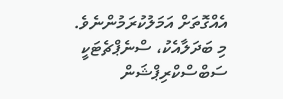އެއްގޮތަށް އަމަލުކުރަމުންނެވެ.
މި ބަދަލާއެކު، ސްނެޕްޗެޓަކީ ސަބްސްކްރިޕްޝަން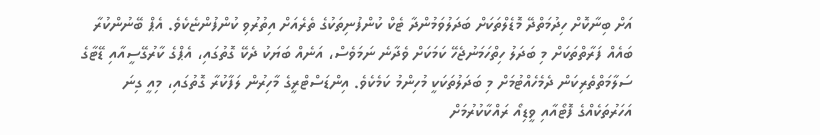އަށް ބިނާކޮށް ހިދުމަތްދޭ މޮޑެލްތަކަށް ބަދަލުވަމުންދާ ޓެކް ކުންފުނިތަކުގެ ތެރެއަށް އިތުރުވި ކުންފުންޏެކެވެ. އެޕް ބޭނުންކުރާ ބައެއް ފަރާތްތަކަށް މި ބަދަލު ހިތްހަމަނުޖެހޭ ކަމަކަށް ވެދާނެ ނަމަވެސް، އަނެއް ބަޔަކު ދެކޭ ގޮތުގައި، އެޕްގެ ކާރުގޭސީއާއި ޑޭޓާގެ ސަލާމަތްތެރިކަން ދެމެހެއްޓުމަށް މި ބަދަލުތަކަކީ މުހިންމު ކަމެކެވެ. އިންޑަސްޓްރީގެ މާހިރުން ލަފާކުރާ ގޮތުގައި، މިއީ ގިނަ އަހަރުތަކެއްގެ ފޮޓޯއާއި ވީޑިއޯ ރައްކާކުރުމަށް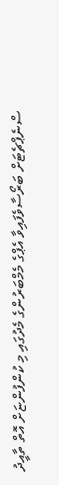ސްނެޕްޗެޓަށް ބަރޯސާވެފައިވާ އެޕްގެ މެމްބަރުންގެ މެދުގައި މި ކުންފުންޏަށް އޮތް ތާއީދު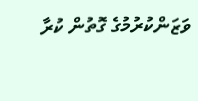ވަޒަންކުރުމުގެ ގޮތުން ކުރާ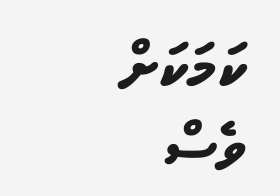ކަމަކަށް ވެސް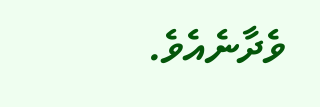ވެދާނެއެވެ.